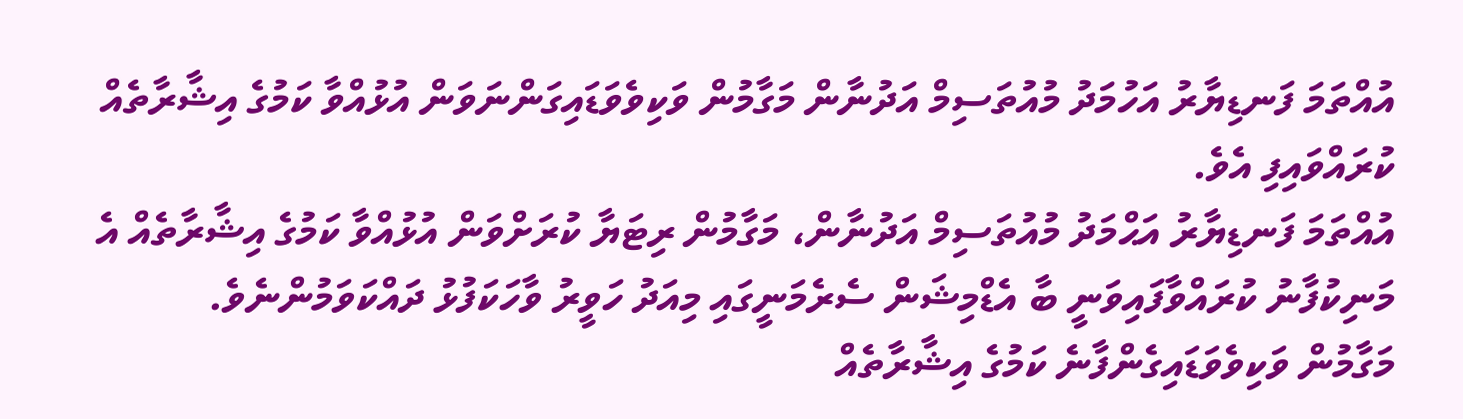އުއްތަމަ ފަނޑިޔާރު އަހުމަދު މުއުތަސިމް އަދުނާން މަގާމުން ވަކިވެވަޑައިގަންނަވަން އުޅުއްވާ ކަމުގެ އިޝާރާތެއް ކުރައްވައިފި އެވެ.
އުއްތަމަ ފަނޑިޔާރު އަޙްމަދު މުއުތަސިމް އަދުނާން، މަގާމުން ރިޓަޔާ ކުރަށްވަން އުޅުއްވާ ކަމުގެ އިޝާރާތެއް އެ މަނިކުފާނު ކުރައްވާފައިވަނީ ބާ އެޑްމިޝަން ސެރެމަނީގައި މިއަދު ހަވީރު ވާހަކަފުޅު ދައްކަވަމުންނެވެ.
މަގާމުން ވަކިވެވަޑައިގެންފާނެ ކަމުގެ އިޝާރާތެއް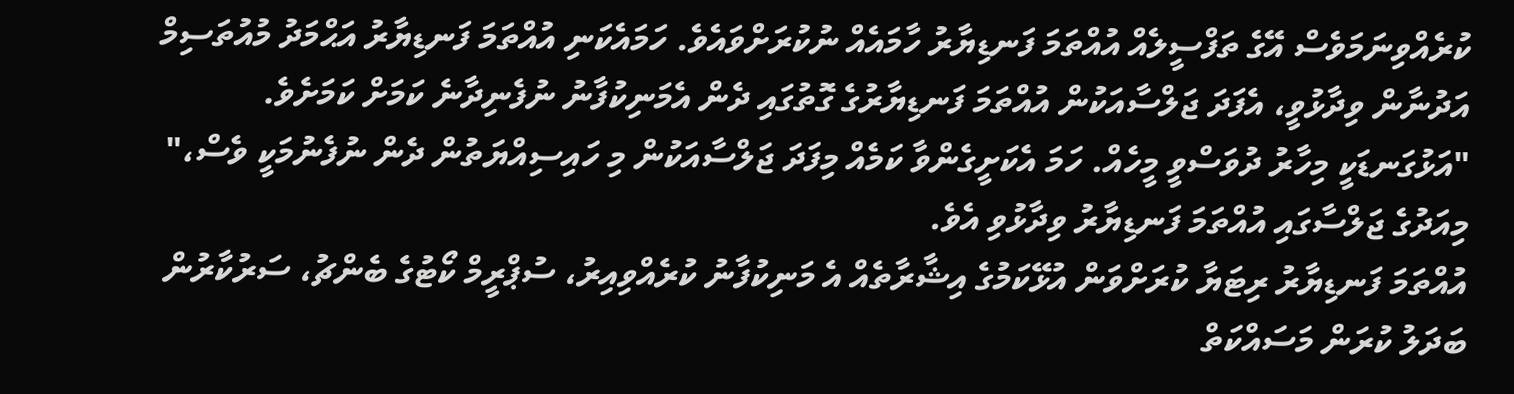ކުރެއްވިނަމަވެސް އޭގެ ތަފްސީލެއް އުއްތަމަ ފަނޑިޔާރު ހާމައެއް ނުކުރަށްވައެވެ. ހަމައެކަނި އުއްތަމަ ފަނޑިޔާރު އަޙްމަދު މުއުތަސިމް އަދުނާން ވިދާޅުވީ، އެފަދަ ޖަލްސާއަކުން އުއްތަމަ ފަނޑިޔާރުގެ ގޮތުގައި ދެން އެމަނިކުފާނު ނުފެނިދާނެ ކަމަށް ކަމަށެވެ.
"އަޅުގަނޑަކީ މިހާރު ދުވަސްވީ މީހެއް. ހަމަ އެކަށީގެންވާ ކަމެއް މިފަދަ ޖަލްސާއަކުން މި ހައިސިއްޔަތުން ދެން ނުފެނުމަކީ ވެސް،" މިއަދުގެ ޖަލްސާގައި އުއްތަމަ ފަނޑިޔާރު ވިދާޅުވި އެވެ.
އުއްތަމަ ފަނޑިޔާރު ރިޓަޔާ ކުރަށްވަން އުޅޭކަމުގެ އިޝާރާތެއް އެ މަނިކުފާނު ކުރެއްވިއިރު، ސުޕްރީމް ކޯޓުގެ ބެންޗު، ސަރުކާރުން ބަދަލު ކުރަން މަސައްކަތް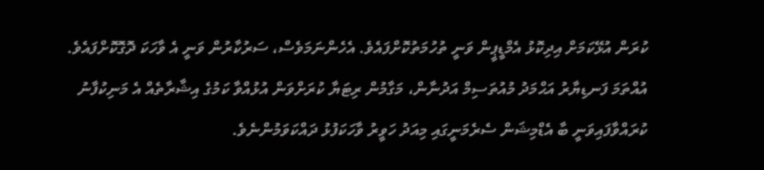ކުރަން އުޅޭކަމަށް އިދިކޮޅު އެމްޑީޕީން ވަނީ ތުހުމަތުކޮށްފައެވެ. އެހެންނަމަވެސް، ސަރުކާރުން ވަނީ އެ ވާހަކަ ދޮގޮކޮށްފައެވެ.
އުއްތަމަ ފަނޑިޔާރު އަޙްމަދު މުއުތަސިމް އަދުނާން، މަގާމުން ރިޓަޔާ ކުރަށްވަން އުޅުއްވާ ކަމުގެ އިޝާރާތެއް އެ މަނިކުފާނު ކުރައްވާފައިވަނީ ބާ އެޑްމިޝަން ސެރެމަނީގައި މިއަދު ހަވީރު ވާހަކަފުޅު ދައްކަވަމުންނެވެ.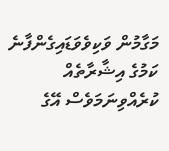މަގާމުން ވަކިވެވަޑައިގެންފާނެ ކަމުގެ އިޝާރާތެއް ކުރެއްވިނަމަވެސް އޭގެ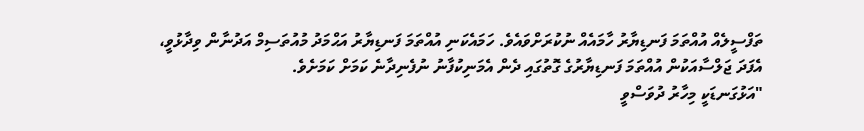ތަފްސީލެއް އުއްތަމަ ފަނޑިޔާރު ހާމައެއް ނުކުރަށްވައެވެ. ހަމައެކަނި އުއްތަމަ ފަނޑިޔާރު އަޙްމަދު މުއުތަސިމް އަދުނާން ވިދާޅުވީ، އެފަދަ ޖަލްސާއަކުން އުއްތަމަ ފަނޑިޔާރުގެ ގޮތުގައި ދެން އެމަނިކުފާނު ނުފެނިދާނެ ކަމަށް ކަމަށެވެ.
"އަޅުގަނޑަކީ މިހާރު ދުވަސްވީ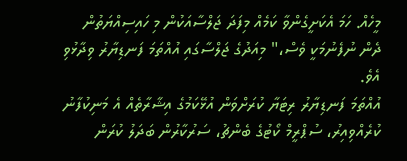މީހެއް. ހަމަ އެކަށީގެންވާ ކަމެއް މިފަދަ ޖަލްސާއަކުން މި ހައިސިއްޔަތުން ދެން ނުފެނުމަކީ ވެސް،" މިއަދުގެ ޖަލްސާގައި އުއްތަމަ ފަނޑިޔާރު ވިދާޅުވި އެވެ.
އުއްތަމަ ފަނޑިޔާރު ރިޓަޔާ ކުރަށްވަން އުޅޭކަމުގެ އިޝާރާތެއް އެ މަނިކުފާނު ކުރެއްވިއިރު، ސުޕްރީމް ކޯޓުގެ ބެންޗު، ސަރުކާރުން ބަދަލު ކުރަން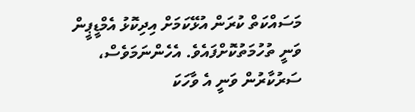މަސައްކަތް ކުރަން އުޅޭކަމަށް އިދިކޮޅު އެމްޑީޕީން ވަނީ ތުހުމަތުކޮށްފައެވެ. އެހެންނަމަވެސް، ސަރުކާރުން ވަނީ އެ ވާހަކަ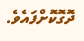ދޮގޮކޮށްފައެވެ.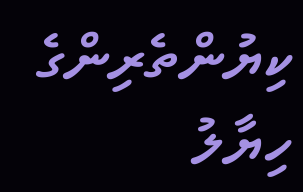ކިޔުންތެރިންގެ ހިޔާލު